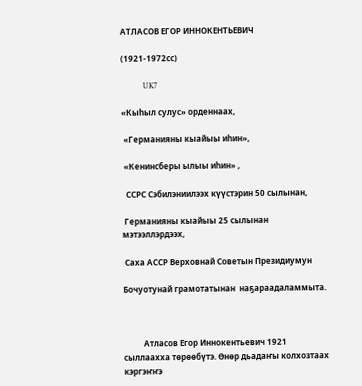АТЛАСОВ ЕГОР ИННОКЕНТЬЕВИЧ

(1921-1972сс)

           UK7

«Кыһыл сулус» орденнаах,

 «Германияны кыайыы иһин»,

 «Кенинсберы ылыы иһин» ,

  ССРС Сэбилэниилээх күүстэрин 50 сылынан,

 Германияны кыайыы 25 сылынан мэтээллэрдээх,

 Саха АССР Верховнай Советын Президиумун

Бочуотунай грамотатынан  наҕараадаламмыта.



          Атласов Егор Иннокентьевич 1921 сыллаахха төрөөбүтэ. Өнөр дьадаҥы колхозтаах кэргэҥҥэ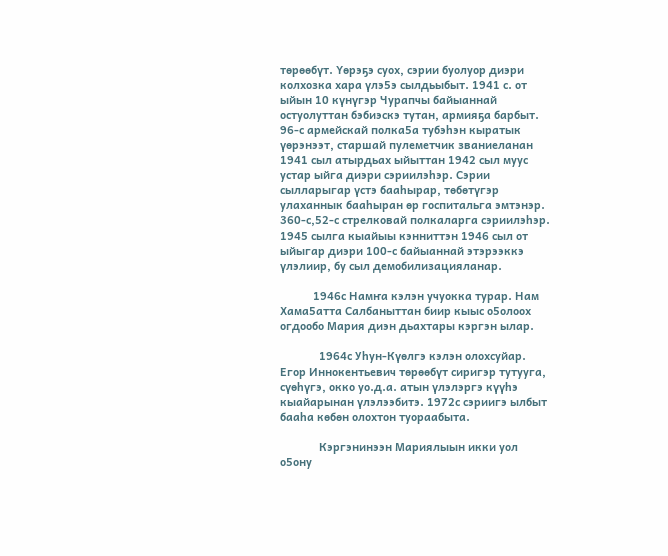төрөөбүт. Үөрэҕэ суох, сэрии буолуор диэри колхозка хара үлэ5э сылдьыбыт. 1941 с. от ыйын 10 күнүгэр Чурапчы байыаннай остуолуттан бэбиэскэ тутан, армияҕа барбыт. 96-с армейскай полка5а тубэһэн кыратык үөрэнээт, старшай пулеметчик званиеланан  1941 сыл атырдьах ыйыттан 1942 сыл муус устар ыйга диэри сэриилэһэр. Сэрии сылларыгар үстэ бааһырар, төбөтүгэр  улаханнык бааһыран өр госпитальга эмтэнэр. 360-с,52-с стрелковай полкаларга сэриилэһэр. 1945 сылга кыайыы кэнниттэн 1946 сыл от ыйыгар диэри 100-с байыаннай этэрээккэ үлэлиир, бу сыл демобилизацияланар.

           1946с Намҥа кэлэн учуокка турар. Нам Хама5атта Салбаныттан биир кыыс о5олоох огдообо Мария диэн дьахтары кэргэн ылар.

             1964с Уһун-Күөлгэ кэлэн олохсуйар. Егор Иннокентьевич төрөөбүт сиригэр тутууга, сүөһүгэ, окко уо.д.а. атын үлэлэргэ күүһэ кыайарынан үлэлээбитэ. 1972с сэриигэ ылбыт бааһа көбөн олохтон туораабыта.

             Кэргэнинээн Мариялыын икки уол о5ону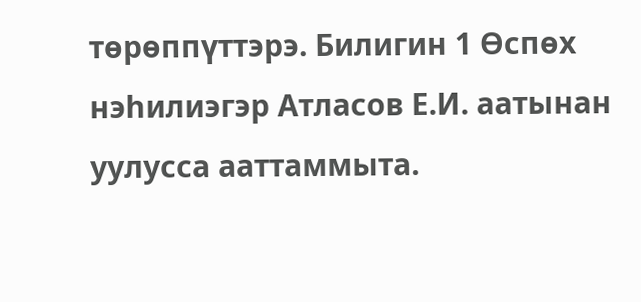төрөппүттэрэ. Билигин 1 Өспөх нэһилиэгэр Атласов Е.И. аатынан уулусса ааттаммыта.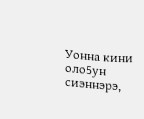Уонна кини оло5ун сиэннэрэ,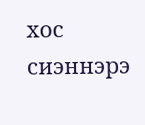хос сиэннэрэ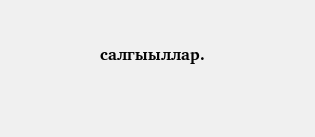салгыыллар.